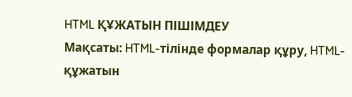HTML ҚҰЖАТЫН ПІШІМДЕУ
Мақсаты: HTML-тілінде формалар құру, HTML-құжатын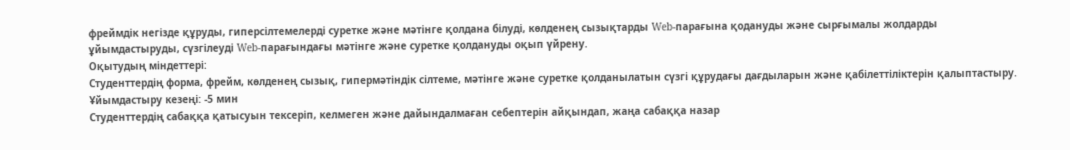фреймдік негізде құруды, гиперсілтемелерді суретке және мәтінге қолдана білуді, көлденең сызықтарды Web-парағына қодануды және сырғымалы жолдарды ұйымдастыруды, сүзгілеуді Web-парағындағы мәтінге және суретке қолдануды оқып үйрену.
Оқытудың міндеттері:
Студенттердің форма, фрейм, көлденең сызық, гипермәтіндік сілтеме, мәтінге және суретке қолданылатын сүзгі құрудағы дағдыларын және қабілеттіліктерін қалыптастыру.
Ұйымдастыру кезеңі: -5 мин
Студенттердің сабаққа қатысуын тексеріп, келмеген және дайындалмаған себептерін айқындап, жаңа сабаққа назар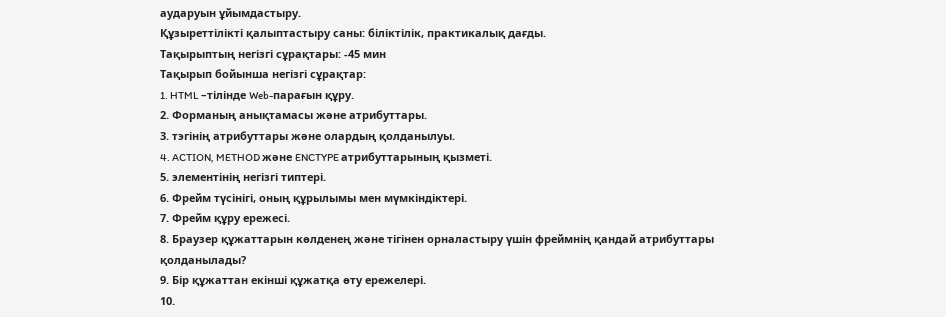аударуын ұйымдастыру.
Құзыреттілікті қалыптастыру саны: біліктілік, практикалық дағды.
Тақырыптың негізгі сұрақтары: -45 мин
Тақырып бойынша негізгі сұрақтар:
1. HTML –тілінде Web-парағын құру.
2. Форманың анықтамасы және атрибуттары.
3. тэгінің атрибуттары және олардың қолданылуы.
4. ACTION, METHOD және ENCTYPE атрибуттарының қызметі.
5. элементінің негізгі типтері.
6. Фрейм түсінігі, оның құрылымы мен мүмкіндіктері.
7. Фрейм құру ережесі.
8. Браузер құжаттарын көлденең және тігінен орналастыру үшін фреймнің қандай атрибуттары
қолданылады?
9. Бір құжаттан екінші құжатқа өту ережелері.
10.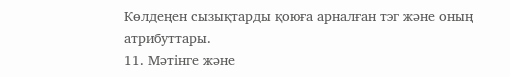Көлдеңен сызықтарды қоюға арналған тэг және оның атрибуттары.
11. Мәтінге және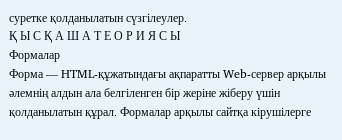суретке қолданылатын сүзгілеулер.
Қ Ы С Қ А Ш А Т Е О Р И Я С Ы
Формалар
Форма — HTML-құжатындағы ақпаратты Web-сервер арқылы әлемнің алдын ала белгіленген бір жеріне жіберу үшін қолданылатын құрал. Формалар арқылы сайтқа кірушілерге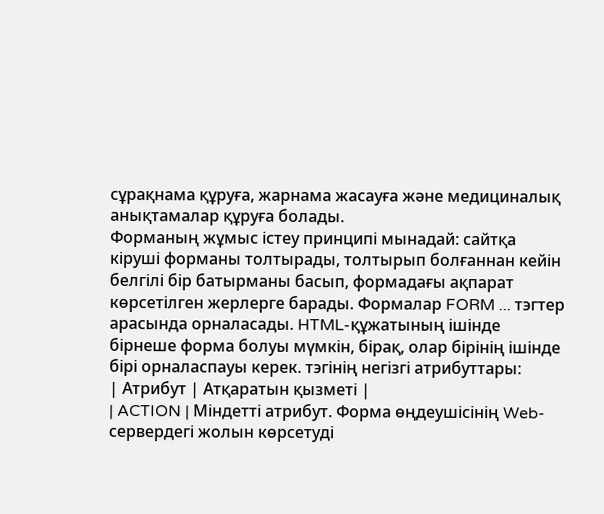сұрақнама құруға, жарнама жасауға және медициналық анықтамалар құруға болады.
Форманың жұмыс істеу принципі мынадай: сайтқа кіруші форманы толтырады, толтырып болғаннан кейін белгілі бір батырманы басып, формадағы ақпарат көрсетілген жерлерге барады. Формалар FORM ... тэгтер арасында орналасады. HTML-құжатының ішінде бірнеше форма болуы мүмкін, бірақ, олар бірінің ішінде бірі орналаспауы керек. тэгінің негізгі атрибуттары:
| Атрибут | Атқаратын қызметі |
| ACTION | Міндетті атрибут. Форма өңдеушісінің Web-сервердегі жолын көрсетуді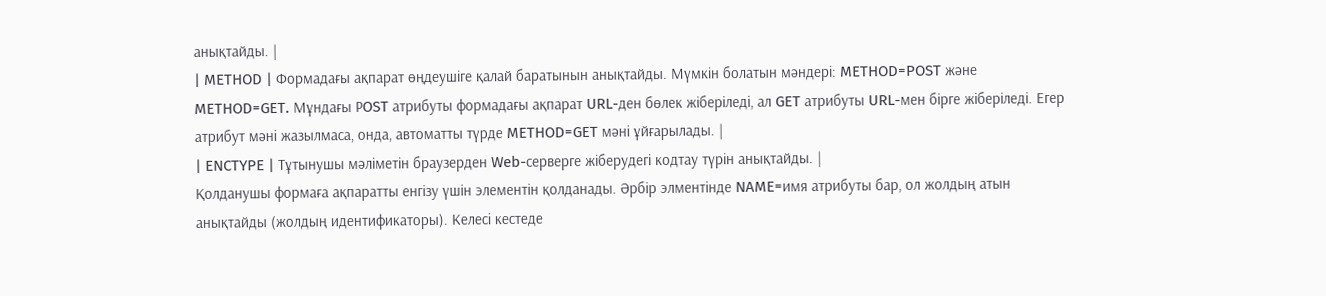анықтайды. |
| METHOD | Формадағы ақпарат өңдеушіге қалай баратынын анықтайды. Мүмкін болатын мәндері: METHOD=POST және METHOD=GET. Мұндағы РOST атрибуты формадағы ақпарат URL-ден бөлек жіберіледі, ал GET атрибуты URL-мен бірге жіберіледі. Егер атрибут мәні жазылмаса, онда, автоматты түрде METHOD=GET мәні ұйғарылады. |
| ENCTYPE | Тұтынушы мәліметін браузерден Web-серверге жіберудегі кодтау түрін анықтайды. |
Қолданушы формаға ақпаратты енгізу үшін элементін қолданады. Әрбір элментінде NAME=имя атрибуты бар, ол жолдың атын анықтайды (жолдың идентификаторы). Келесі кестеде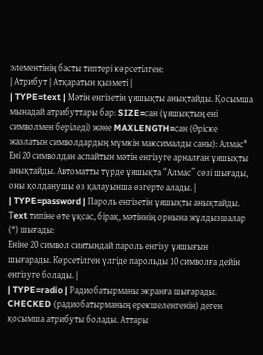элементінің басты типтері көрсетілген:
| Атрибут | Атқаратын қызметі |
| TYPE=text | Мәтін енгізетін ұяшықты анықтайды. Қосымша мынадай атрибуттары бар: SIZE=сан (ұяшықтың ені символмен беріледі) және MAXLENGTH=сан (Өріске жазлатын символдардың мүмкін максималды саны): Алмас"
Ені 20 символдан аспайтын мәтін енгізуге арналған ұяшықты анықтайды. Автоматты түрде ұяшықта “Алмас” сөзі шығады, оны қолданушы өз қалауынша өзгерте алады. |
| TYPE=password | Пароль енгізетін ұяшықты анықтайды. Тext типіне өте ұқсас, бірақ, мәтіннің орнына жұлдызшалар (*) шығады:
Еніне 20 символ сиятындай пароль енгізу ұяшығын шығарады. Көрсетілген үлгіде парольды 10 символға дейін енгізуге болады. |
| TYPE=radio | Радиобатырманы экранға шығарады. CHECKED (радиобатырманың ерекшеленгенін) деген қосымша атрибуты болады. Аттары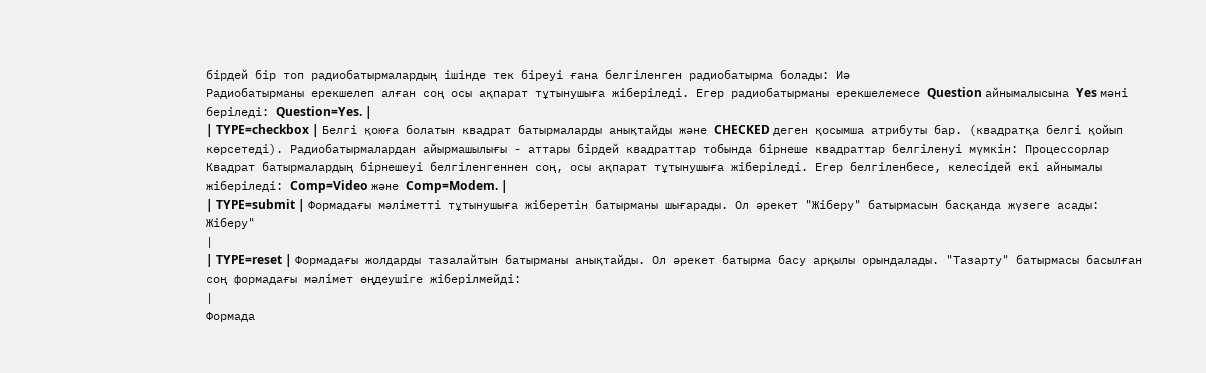бірдей бір топ радиобатырмалардың ішінде тек біреуі ғана белгіленген радиобатырма болады: Иә
Радиобатырманы ерекшелеп алған соң осы ақпарат тұтынушыға жіберіледі. Егер радиобатырманы ерекшелемесе Question айнымалысына Yes мәні беріледі: Question=Yes. |
| TYPE=checkbox | Белгі қоюға болатын квадрат батырмаларды анықтайды және CHECKED деген қосымша атрибуты бар. (квадратқа белгі қойып көрсетеді). Радиобатырмалардан айырмашылығы - аттары бірдей квадраттар тобында бірнеше квадраттар белгіленуі мүмкін: Процессорлар
Квадрат батырмалардың бірнешеуі белгіленгеннен соң, осы ақпарат тұтынушыға жіберіледі. Егер белгіленбесе, келесідей екі айнымалы жіберіледі: Comp=Video және Comp=Modem. |
| TYPE=submit | Формадағы мәліметті тұтынушыға жіберетін батырманы шығарады. Ол әрекет "Жіберу" батырмасын басқанда жүзеге асады: Жіберу"
|
| TYPE=reset | Формадағы жолдарды тазалайтын батырманы анықтайды. Ол әрекет батырма басу арқылы орындалады. "Тазарту" батырмасы басылған соң формадағы мәлімет өңдеушіге жіберілмейді:
|
Формада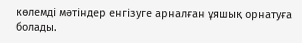көлемді мәтіндер енгізуге арналған ұяшық орнатуға болады.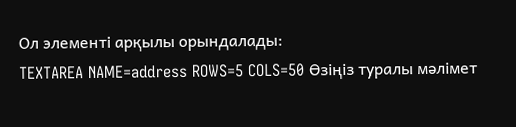Ол элементі арқылы орындалады:
TEXTAREA NAME=address ROWS=5 COLS=50 Өзіңіз туралы мәлімет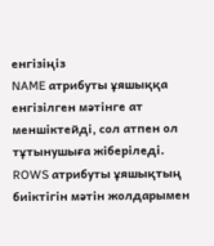енгізіңіз
NAME атрибуты ұяшыққа енгізілген мәтінге ат меншіктейді, сол атпен ол тұтынушыға жіберіледі. ROWS атрибуты ұяшықтың биіктігін мәтін жолдарымен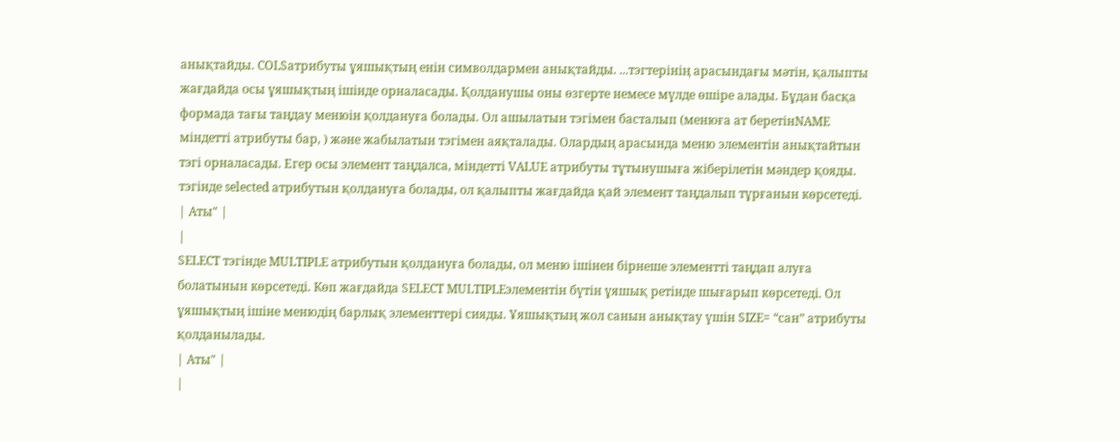анықтайды. COLSатрибуты ұяшықтың енін символдармен анықтайды. ...тэгтерінің арасындағы мәтін, қалыпты жағдайда осы ұяшықтың ішінде орналасады. Қолданушы оны өзгерте немесе мүлде өшіре алады. Бұдан басқа формада тағы таңдау менюін қолдануға болады. Ол ашылатын тэгімен басталып (менюға ат беретінNAME міндетті атрибуты бар, ) және жабылатын тэгімен аяқталады. Олардың арасында меню элементін анықтайтын тэгі орналасады. Егер осы элемент таңдалса, міндетті VALUE атрибуты тұтынушыға жіберілетін мәндер қояды. тэгінде selected атрибутын қолдануға болады, ол қалыпты жағдайда қай элемент таңдалып тұрғанын көрсетеді.
| Аты" |
|
SELECT тэгінде MULTIPLE атрибутын қолдануға болады, ол меню ішінен бірнеше элементті таңдап алуға болатынын көрсетеді. Көп жағдайда SELECT MULTIPLEэлементін бүтін ұяшық ретінде шығарып көрсетеді. Ол ұяшықтың ішіне менюдің барлық элементтері сияды. Ұяшықтың жол санын анықтау үшін SIZE= “сан” атрибуты қолданылады.
| Аты" |
|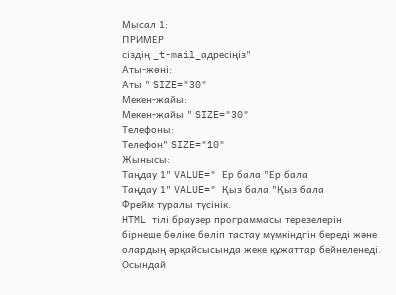Мысал 1:
ПРИМЕР
сіздің _t-mail_адресіңіз"
Аты-жөні:
Аты " SIZE="30"
Мекен-жайы:
Мекен-жайы " SIZE="30"
Телефоны:
Телефон" SIZE="10"
Жынысы:
Таңдау 1" VALUE=" Ер бала "Ер бала
Таңдау 1" VALUE=" Қыз бала "Қыз бала
Фрейм туралы түсінік.
HTML тілі браузер программасы терезелерін бірнеше бөліке бөліп тастау мүмкіндгін береді және олардың әрқайсысында жеке құжаттар бейнеленеді. Осындай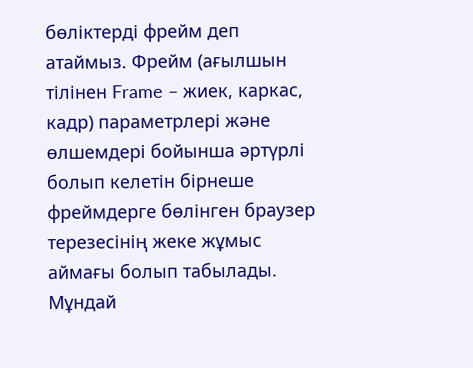бөліктерді фрейм деп атаймыз. Фрейм (ағылшын тілінен Frame – жиек, каркас, кадр) параметрлері және өлшемдері бойынша әртүрлі болып келетін бірнеше фреймдерге бөлінген браузер терезесінің жеке жұмыс аймағы болып табылады. Мұндай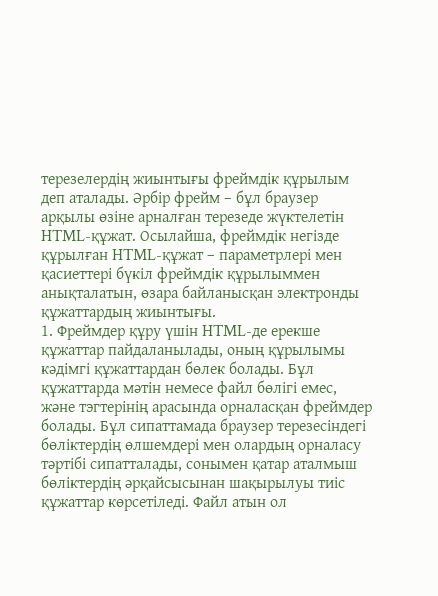терезелердің жиынтығы фреймдік құрылым деп аталады. Әрбір фрейм – бұл браузер арқылы өзіне арналған терезеде жүктелетін HTML-құжат. Осылайша, фреймдік негізде құрылған HTML-құжат – параметрлері мен қасиеттері бүкіл фреймдік құрылыммен анықталатын, өзара байланысқан электронды құжаттардың жиынтығы.
1. Фреймдер құру үшін HTML-де ерекше құжаттар пайдаланылады, оның құрылымы кәдімгі құжаттардан бөлек болады. Бұл құжаттарда мәтін немесе файл бөлігі емес, және тэгтерінің арасында орналасқан фреймдер болады. Бұл сипаттамада браузер терезесіндегі бөліктердің өлшемдері мен олардың орналасу тәртібі сипатталады, сонымен қатар аталмыш бөліктердің әрқайсысынан шақырылуы тиіс құжаттар көрсетіледі. Файл атын ол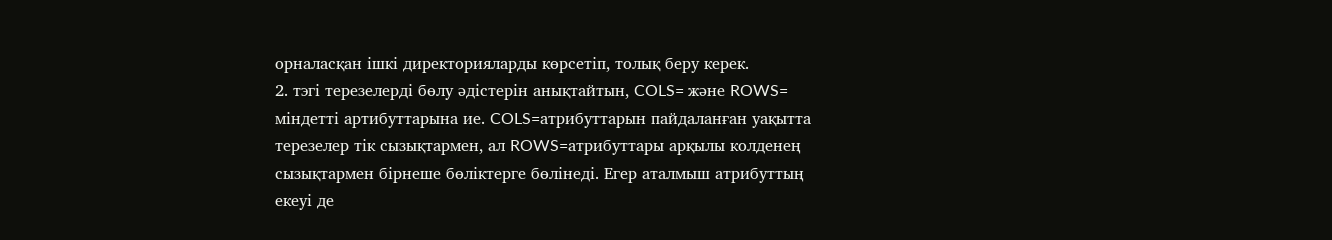орналасқан ішкі директорияларды көрсетіп, толық беру керек.
2. тэгі терезелерді бөлу әдістерін анықтайтын, COLS= және ROWS= міндетті артибуттарына ие. COLS=атрибуттарын пайдаланған уақытта терезелер тік сызықтармен, ал ROWS=атрибуттары арқылы колденең сызықтармен бірнеше бөліктерге бөлінеді. Егер аталмыш атрибуттың екеуі де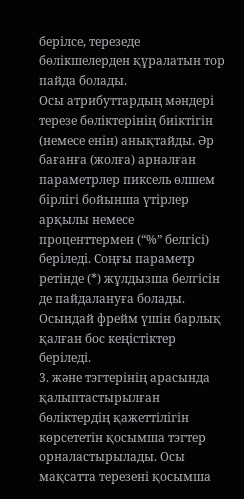берілсе, терезеде бөлікшелерден құралатын тор пайда болады.
Осы атрибуттардың мәндері терезе бөліктерінің биіктігін (немесе енін) анықтайды. Әр бағанға (жолға) арналған параметрлер пиксель өлшем бірлігі бойынша үтірлер арқылы немесе проценттермен (“%” белгісі) беріледі. Соңғы параметр ретінде (*) жұлдызша белгісін де пайдалануға болады. Осындай фрейм үшін барлық қалған бос кеңістіктер беріледі.
3. және тэгтерінің арасында қалыптастырылған бөліктердің қажеттілігін көрсететін қосымша тэгтер орналастырылады. Осы мақсатта терезені қосымша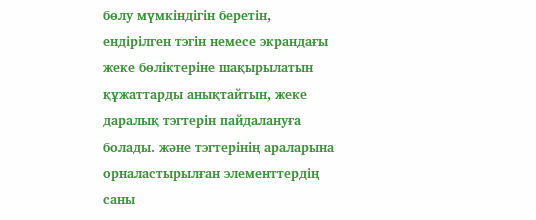бөлу мүмкіндігін беретін, ендірілген тэгін немесе экрандағы жеке бөліктеріне шақырылатын құжаттарды анықтайтын, жеке даралық тэгтерін пайдалануға болады. және тэгтерінің араларына орналастырылған элементтердің саны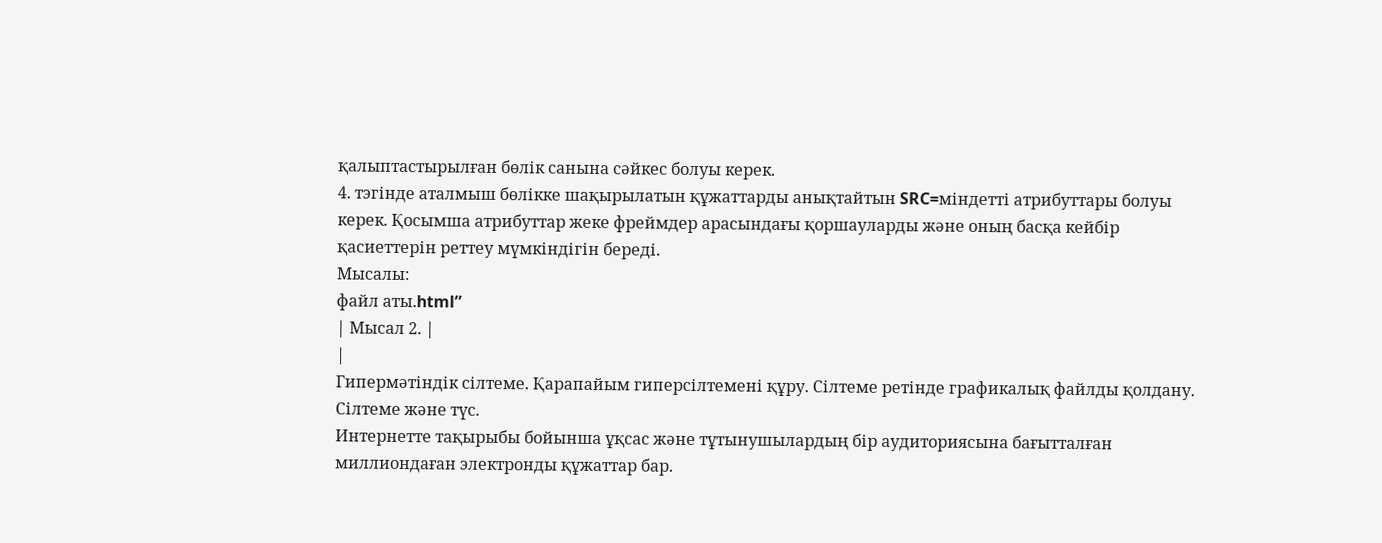қалыптастырылған бөлік санына сәйкес болуы керек.
4. тэгінде аталмыш бөлікке шақырылатын құжаттарды анықтайтын SRC=міндетті атрибуттары болуы керек. Қосымша атрибуттар жеке фреймдер арасындағы қоршауларды және оның басқа кейбір қасиеттерін реттеу мүмкіндігін береді.
Мысалы:
файл аты.html”
| Мысал 2. |
|
Гипермәтіндік сілтеме. Қарапайым гиперсілтемені құру. Сілтеме ретінде графикалық файлды қолдану. Сілтеме және түс.
Интернетте тақырыбы бойынша ұқсас және тұтынушылардың бір аудиториясына бағытталған миллиондаған электронды құжаттар бар.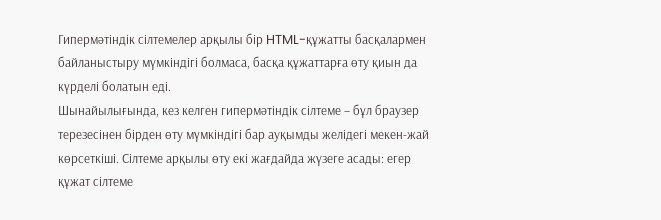Гипермәтіндік сілтемелер арқылы бір HTML-құжатты басқалармен байланыстыру мүмкіндігі болмаса, басқа құжаттарға өту қиын да күрделі болатын еді.
Шынайылығында, кез келген гипермәтіндік сілтеме – бұл браузер терезесінен бірден өту мүмкіндігі бар ауқымды желідегі мекен-жай көрсеткіші. Сілтеме арқылы өту екі жағдайда жүзеге асады: егер құжат сілтеме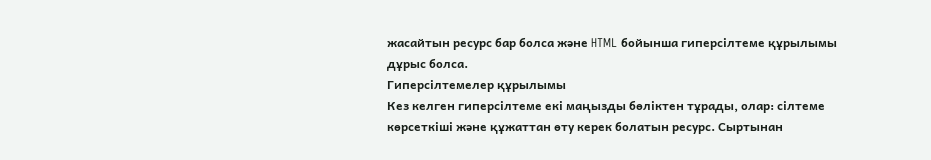жасайтын ресурс бар болса және HTML бойынша гиперсілтеме құрылымы дұрыс болса.
Гиперсілтемелер құрылымы
Кез келген гиперсілтеме екі маңызды бөліктен тұрады, олар: сілтеме көрсеткіші және құжаттан өту керек болатын ресурс. Сыртынан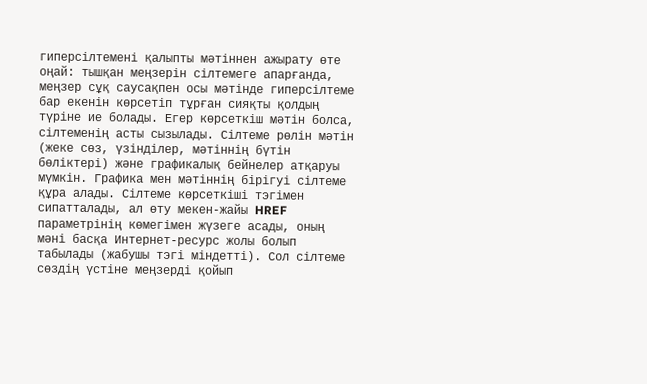гиперсілтемені қалыпты мәтіннен ажырату өте оңай: тышқан меңзерін сілтемеге апарғанда, меңзер сұқ саусақпен осы мәтінде гиперсілтеме бар екенін көрсетіп тұрған сияқты қолдың түріне ие болады. Егер көрсеткіш мәтін болса, сілтеменің асты сызылады. Сілтеме рөлін мәтін (жеке сөз, үзінділер, мәтіннің бүтін бөліктері) және графикалық бейнелер атқаруы мүмкін. Графика мен мәтіннің бірігуі сілтеме құра алады. Сілтеме көрсеткіші тэгімен сипатталады, ал өту мекен-жайы HREF параметрінің көмегімен жүзеге асады, оның мәні басқа Интернет-ресурс жолы болып табылады (жабушы тэгі міндетті). Сол сілтеме сөздің үстіне меңзерді қойып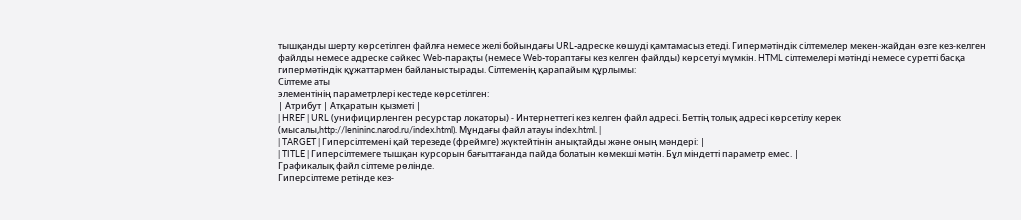тышқанды шерту көрсетілген файлға немесе желі бойындағы URL-адреске көшуді қамтамасыз етеді. Гипермәтіндік сілтемелер мекен-жайдан өзге кез-келген файлды немесе адреске сәйкес Web-парақты (немесе Web-тораптағы кез келген файлды) көрсетуі мүмкін. HTML сілтемелері мәтінді немесе суретті басқа гипермәтіндік құжаттармен байланыстырады. Сілтеменің қарапайым құрлымы:
Сілтеме аты
элементінің параметрлері кестеде көрсетілген:
| Атрибут | Атқаратын қызметі |
| HREF | URL (унифицирленген ресурстар локаторы) - Интернеттегі кез келген файл адресі. Беттің толық адресі көрсетілу керек (мысалы,http://lenininc.narod.ru/index.html). Мұндағы файл атауы index.html. |
| TARGET | Гиперсілтемені қай терезеде (фреймге) жүктейтінін анықтайды және оның мәндері: |
| TITLE | Гиперсілтемеге тышқан курсорын бағыттағанда пайда болатын көмекші мәтін. Бұл міндетті параметр емес. |
Графикалық файл сілтеме рөлінде.
Гиперсілтеме ретінде кез-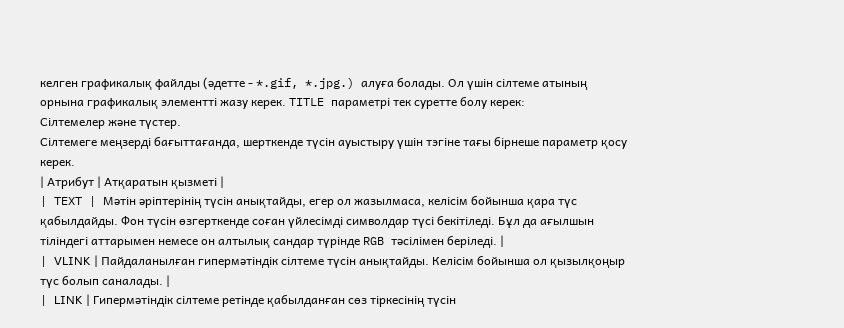келген графикалық файлды (әдетте - *.gif, *.jpg.) алуға болады. Ол үшін сілтеме атының орнына графикалық элементті жазу керек. TITLE параметрі тек суретте болу керек:
Сілтемелер және түстер.
Сілтемеге меңзерді бағыттағанда, шерткенде түсін ауыстыру үшін тэгіне тағы бірнеше параметр қосу керек.
| Атрибут | Атқаратын қызметі |
| TEXT | Мәтін әріптерінің түсін анықтайды, егер ол жазылмаса, келісім бойынша қара түс қабылдайды. Фон түсін өзгерткенде соған үйлесімді символдар түсі бекітіледі. Бұл да ағылшын тіліндегі аттарымен немесе он алтылық сандар түрінде RGB тәсілімен беріледі. |
| VLІNK | Пайдаланылған гипермәтіндік сілтеме түсін анықтайды. Келісім бойынша ол қызылқоңыр түс болып саналады. |
| LІNK | Гипермәтіндік сілтеме ретінде қабылданған сөз тіркесінің түсін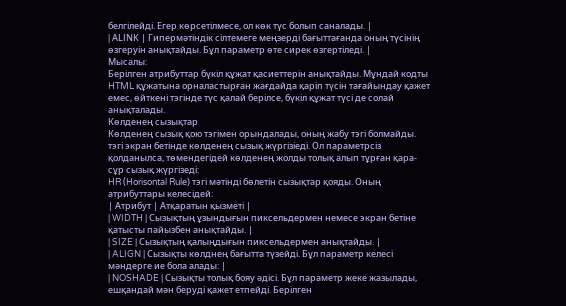белгілейді. Егер көрсетілмесе, ол көк түс болып саналады. |
| ALІNK | Гипермәтіндік сілтемеге меңзерді бағыттағанда оның түсінің өзгеруін анықтайды. Бұл параметр өте сирек өзгертіледі. |
Мысалы:
Берілген атрибуттар бүкіл құжат қасиеттерін анықтайды. Мұндай кодты HTML құжатына орналастырған жағдайда қаріп түсін тағайындау қажет емес, өйткені тэгінде түс қалай берілсе, бүкіл құжат түсі де солай анықталады.
Көлденең сызықтар
Көлденең сызық қою тэгімен орындалады, оның жабу тэгі болмайды. тэгі экран бетінде көлденең сызық жүргізіеді. Ол параметрсіз қолданылса, төмендегідей көлденең жолды толық алып тұрған қара-сұр сызық жүргізеді:
HR (Horisontal Rulе) тэгі мәтінді бөлетін сызықтар қояды. Оның атрибуттары келесідей:
| Атрибут | Атқаратын қызметі |
| WIDTH | Сызықтың ұзындығын пиксельдермен немесе экран бетіне қатысты пайызбен анықтайды. |
| SIZE | Сызықтың қалыңдығын пиксельдермен анықтайды. |
| ALIGN | Сызықты көлднең бағытта түзейді. Бұл параметр келесі мәндерге ие бола алады: |
| NOSHADE | Сызықты толық бояу әдісі. Бұл параметр жеке жазылады, ешқандай мән беруді қажет етпейді. Берілген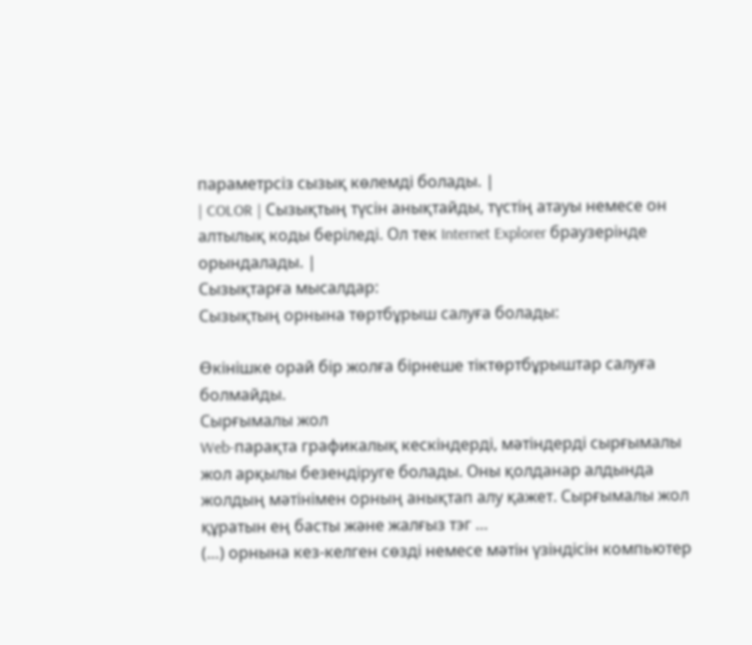параметрсіз сызық көлемді болады. |
| COLOR | Сызықтың түсін анықтайды, түстің атауы немесе он алтылық коды беріледі. Ол тек Internet Explorer браузерінде орындалады. |
Сызықтарға мысалдар:
Сызықтың орнына төртбұрыш салуға болады:

Өкінішке орай бір жолға бірнеше тіктөртбұрыштар салуға болмайды.
Сырғымалы жол
Web-парақта графикалық кескіндерді, мәтіндерді сырғымалы жол арқылы безендіруге болады. Оны қолданар алдында жолдың мәтінімен орның анықтап алу қажет. Сырғымалы жол құратын ең басты және жалғыз тэг …
(…) орнына кез-келген сөзді немесе мәтін үзіндісін компьютер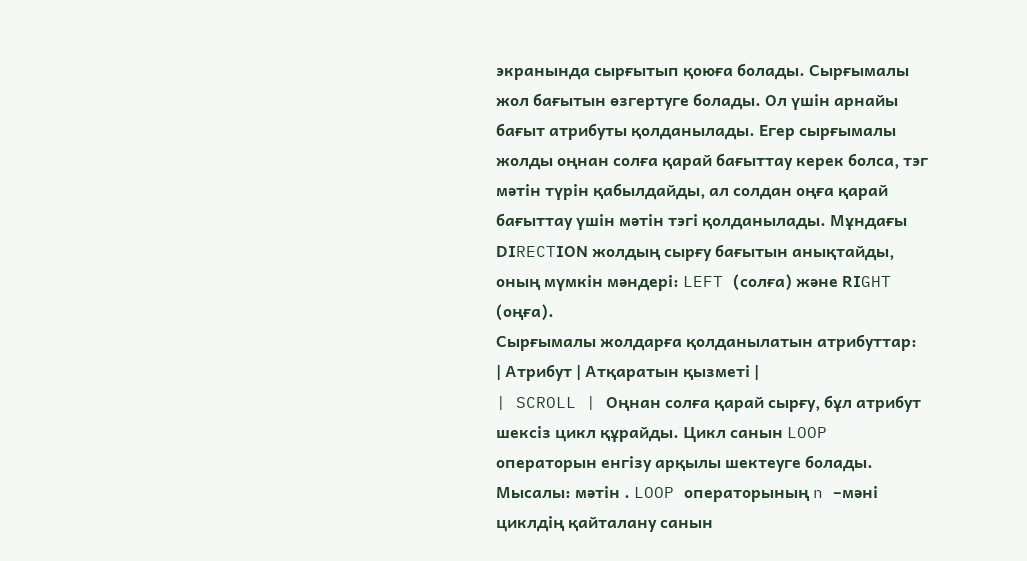экранында сырғытып қоюға болады. Сырғымалы жол бағытын өзгертуге болады. Ол үшін арнайы бағыт атрибуты қолданылады. Егер сырғымалы жолды оңнан солға қарай бағыттау керек болса, тэг мәтін түрін қабылдайды, ал солдан оңға қарай бағыттау үшін мәтін тэгі қолданылады. Мұндағы DІRECTІON жолдың сырғу бағытын анықтайды, оның мүмкін мәндері: LEFT (солға) және RІGHT (оңға).
Сырғымалы жолдарға қолданылатын атрибуттар:
| Атрибут | Атқаратын қызметі |
| SCROLL | Оңнан солға қарай сырғу, бұл атрибут шексіз цикл құрайды. Цикл санын LOOP операторын енгізу арқылы шектеуге болады. Мысалы: мәтін . LOOP операторының n –мәні циклдің қайталану санын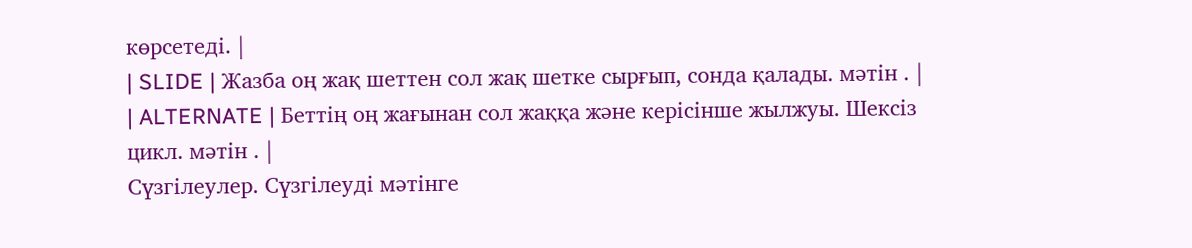көрсетеді. |
| SLIDE | Жазба оң жақ шеттен сол жақ шетке сырғып, сонда қалады. мәтін . |
| ALTERNATE | Беттің оң жағынан сол жаққа және керісінше жылжуы. Шексіз цикл. мәтін . |
Сүзгілеулер. Сүзгілеуді мәтінге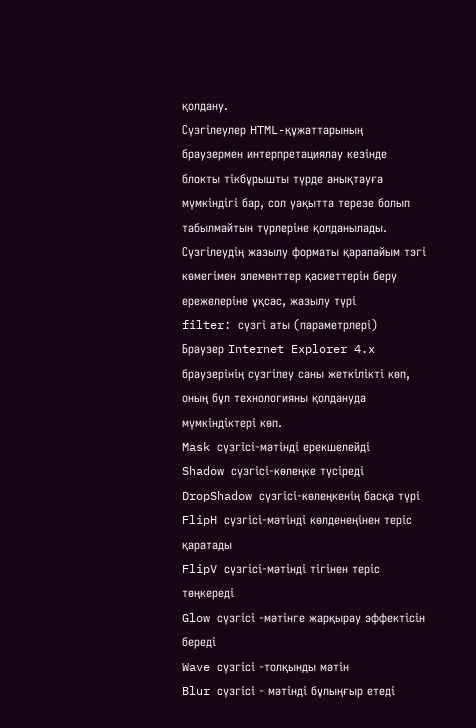қолдану.
Сүзгілеулер HTML-құжаттарының браузермен интерпретациялау кезінде блокты тікбұрышты түрде анықтауға мүмкіндігі бар, сол уақытта терезе болып табылмайтын түрлеріне қолданылады. Сүзгілеудің жазылу форматы қарапайым тэгі көмегімен элементтер қасиеттерін беру ережелеріне ұқсас, жазылу түрі
filter: сүзгі аты (параметрлері)
Браузер Internet Explorer 4.x браузерінің сүзгілеу саны жеткілікті көп, оның бұл технологияны қолдануда мүмкіндіктері көп.
Mask сүзгісі-мәтінді ерекшелейді
Shadow сүзгісі-көлеңке түсіреді
DropShadow сүзгісі-көлеңкенің басқа түрі
FlipH сүзгісі-мәтінді көлденеңінен теріс қаратады
FlipV сүзгісі-мәтінді тігінен теріс төңкереді
Glow сүзгісі -мәтінге жарқырау эффектісін береді
Wave сүзгісі -толқынды мәтін
Blur сүзгісі - мәтінді бұлыңғыр етеді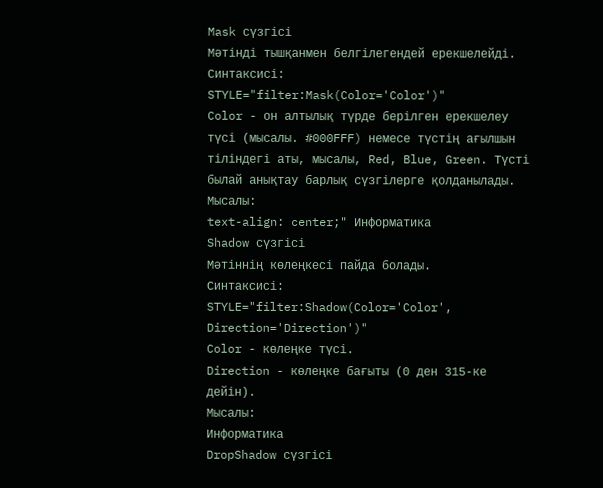Mask сүзгісі
Мәтінді тышқанмен белгілегендей ерекшелейді.
Синтаксисі:
STYLE="filter:Mask(Color='Color')"
Color - он алтылық түрде берілген ерекшелеу түсі (мысалы. #000FFF) немесе түстің ағылшын тіліндегі аты, мысалы, Red, Blue, Green. Түсті былай анықтау барлық сүзгілерге қолданылады.
Мысалы:
text-align: center;" Информатика
Shadow сүзгісі
Мәтіннің көлеңкесі пайда болады.
Синтаксисі:
STYLE="filter:Shadow(Color='Color', Direction='Direction')"
Color - көлеңке түсі.
Direction - көлеңке бағыты (0 ден 315-ке дейін).
Мысалы:
Информатика
DropShadow сүзгісі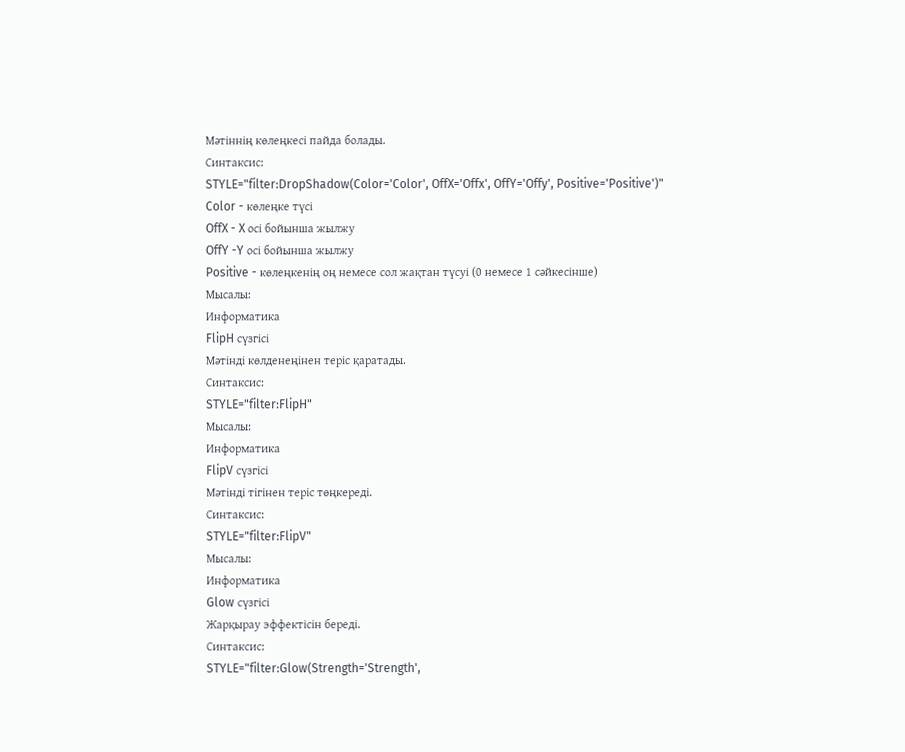Мәтіннің көлеңкесі пайда болады.
Синтаксис:
STYLE="filter:DropShadow(Color='Color', OffX='Offx', OffY='Offy', Positive='Positive')"
Color - көлеңке түсі
OffX - X осі бойынша жылжу
OffY -Y осі бойынша жылжу
Positive - көлеңкенің оң немесе сол жақтан түсуі (0 немесе 1 сәйкесінше)
Мысалы:
Информатика
FlipH сүзгісі
Мәтінді көлденеңінен теріс қаратады.
Синтаксис:
STYLE="filter:FlipH"
Мысалы:
Информатика
FlipV сүзгісі
Мәтінді тігінен теріс төңкереді.
Синтаксис:
STYLE="filter:FlipV"
Мысалы:
Информатика
Glow сүзгісі
Жарқырау эффектісін береді.
Синтаксис:
STYLE="filter:Glow(Strength='Strength',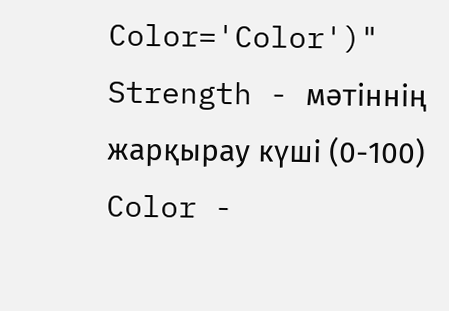Color='Color')"
Strength - мәтіннің жарқырау күші (0-100)
Color -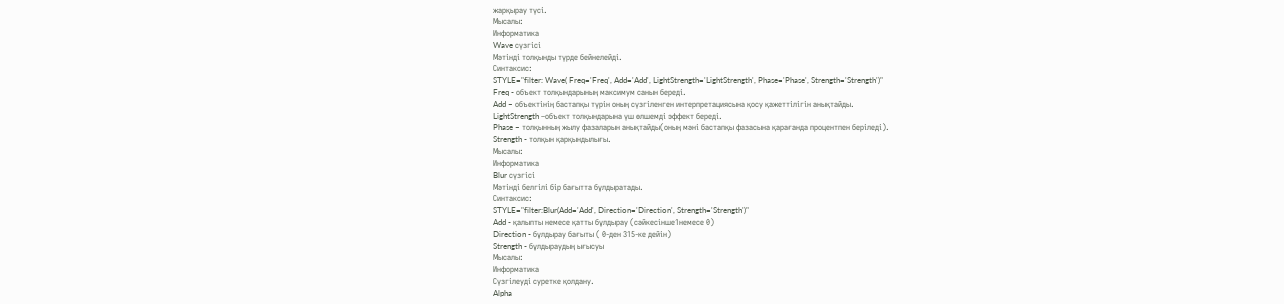жарқырау түсі.
Мысалы:
Информатика
Wave сүзгісі
Мәтінді толқынды түрде бейнелейді.
Синтаксис:
STYLE="filter: Wave( Freq='Freq', Add='Add', LightStrength='LightStrength', Phase='Phase', Strength='Strength')"
Freq - объект толқындарының максимум санын береді.
Add – объектінің бастапқы түрін оның сүзгіленген интерпретациясына қосу қажеттілігін анықтайды.
LightStrength –объект толқындарына үш өлшемді эффект береді.
Phase – толқынның жылу фазаларын анықтайды(оның мәні бастапқы фазасына қарағанда процентпен беріледі).
Strength - толқын қарқындылығы.
Мысалы:
Информатика
Blur сүзгісі
Мәтінді белгілі бір бағытта бұлдыратады.
Синтаксис:
STYLE="filter:Blur(Add='Add', Direction='Direction', Strength='Strength')"
Add - қалыпты немесе қатты бұлдырау (сәйкесінше1немесе 0)
Direction - бұлдырау бағыты ( 0-ден 315-ке дейін)
Strength - бұлдыраудың ығысуы
Мысалы:
Информатика
Сүзгілеуді суретке қолдану.
Alpha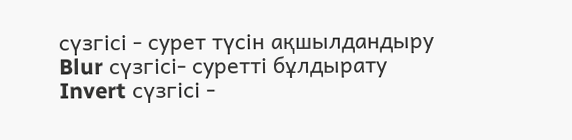сүзгісі - сурет түсін ақшылдандыру
Blur сүзгісі- суретті бұлдырату
Invert сүзгісі -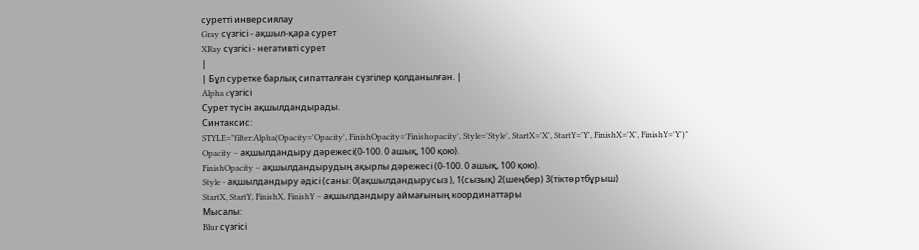суретті инверсиялау
Gray сүзгісі - ақшыл-қара сурет
XRay сүзгісі - негативті сурет
|
| Бұл суретке барлық сипатталған сүзгілер қолданылған. |
Alpha cүзгісі
Сурет түсін ақшылдандырады.
Синтаксис:
STYLE="filter:Alpha(Opacity='Opacity', FinishOpacity='Finishopacity', Style='Style', StartX='X', StartY='Y', FinishX='X', FinishY='Y')"
Opacity – ақшылдандыру дәрежесі(0-100. 0 ашық, 100 қою).
FinishOpacity – ақшылдандырудың ақырлы дәрежесі (0-100. 0 ашық, 100 қою).
Style - ақшылдандыру әдісі (саны: 0(ақшылдандырусыз ), 1(сызық) 2(шеңбер) 3(тіктөртбұрыш)
StartX, StartY, FinishX, FinishY – ақшылдандыру аймағының координаттары
Мысалы:
Blur сүзгісі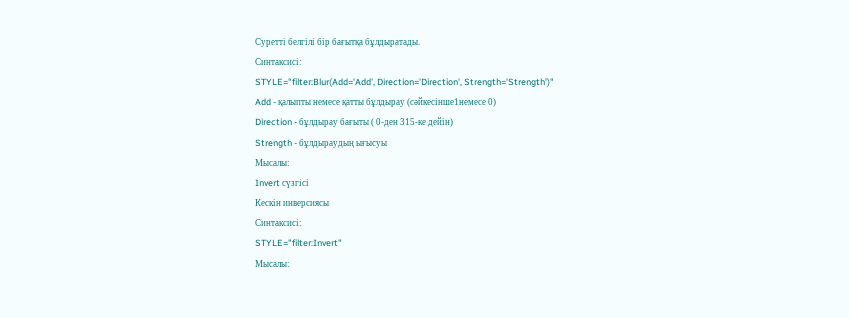Суретті белгілі бір бағытқа бұлдыратады.
Синтаксисі:
STYLE="filter:Blur(Add='Add', Direction='Direction', Strength='Strength')"
Add - қалыпты немесе қатты бұлдырау (сәйкесінше1немесе 0)
Direction - бұлдырау бағыты ( 0-ден 315-ке дейін)
Strength - бұлдыраудың ығысуы
Мысалы:
Invert сүзгісі
Кескін инверсиясы
Синтаксисі:
STYLE="filter:Invert"
Мысалы: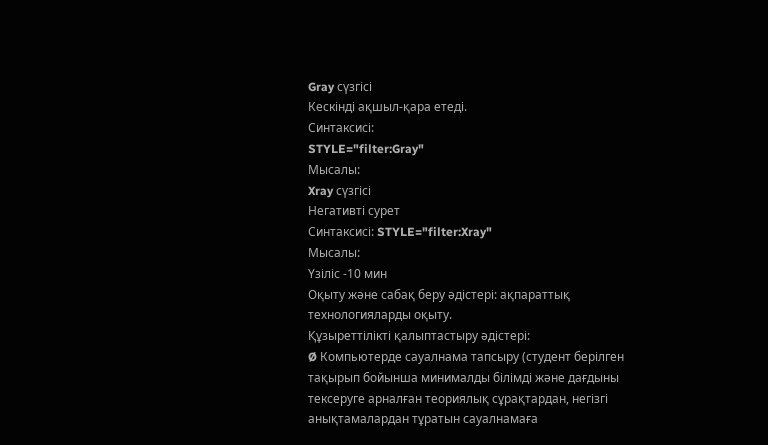Gray сүзгісі
Кескінді ақшыл-қара етеді.
Синтаксисі:
STYLE="filter:Gray"
Мысалы:
Xray сүзгісі
Негативті сурет
Синтаксисі: STYLE="filter:Xray"
Мысалы:
Үзіліс -10 мин
Оқыту және сабақ беру әдістері: ақпараттық технологияларды оқыту.
Құзыреттілікті қалыптастыру әдістері:
Ø Компьютерде сауалнама тапсыру (студент берілген тақырып бойынша минималды білімді және дағдыны тексеруге арналған теориялық сұрақтардан, негізгі анықтамалардан тұратын сауалнамаға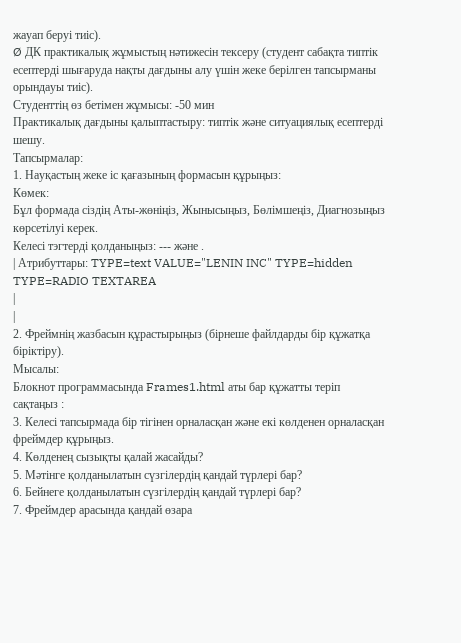жауап беруі тиіс).
Ø ДК практикалық жұмыстың нәтижесін тексеру (студент сабақта типтік есептерді шығаруда нақты дағдыны алу үшін жеке берілген тапсырманы орындауы тиіс).
Студенттің өз бетімен жұмысы: -50 мин
Практикалық дағдыны қалыптастыру: типтік және ситуациялық есептерді шешу.
Тапсырмалар:
1. Науқастың жеке іс қағазының формасын құрыңыз:
Көмек:
Бұл формада сіздің Аты-жөніңіз, Жынысыңыз, Бөлімшеңіз, Диагнозыңыз көрсетілуі керек.
Келесі тэгтерді қолданыңыз: --- және .
| Атрибуттары: TYPE=text VALUE="LENIN INC" TYPE=hidden TYPE=RADIO TEXTAREA
|
|
2. Фреймнің жазбасын құрастырыңыз (бірнеше файлдарды бір құжатқа біріктіру).
Мысалы:
Блокнот программасында Frames1.html аты бар құжатты теріп сақтаңыз :
3. Келесі тапсырмада бір тігінен орналасқан және екі көлденен орналасқан фреймдер құрыңыз.
4. Көлденең сызықты қалай жасайды?
5. Мәтінге қолданылатын сүзгілердің қандай түрлері бар?
6. Бейнеге қолданылатын сүзгілердің қандай түрлері бар?
7. Фреймдер арасында қандай өзара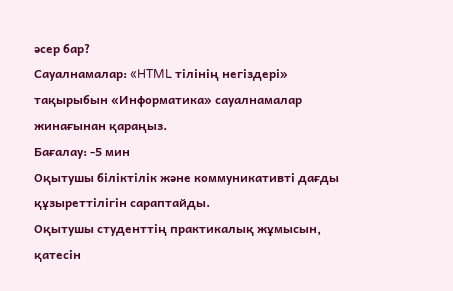әсер бар?
Сауалнамалар: «HTML тілінің негіздері» тақырыбын «Информатика» сауалнамалар жинағынан қараңыз.
Бағалау: -5 мин
Оқытушы біліктілік және коммуникативті дағды құзыреттілігін сараптайды.
Оқытушы студенттің практикалық жұмысын, қатесін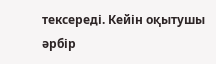тексереді. Кейін оқытушы әрбір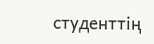студенттің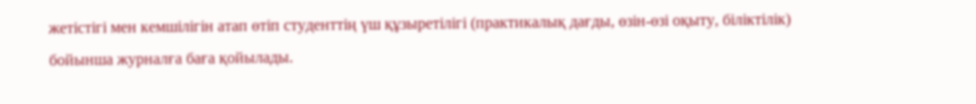жетістігі мен кемшілігін атап өтіп студенттің үш құзыретілігі (практикалық дағды, өзін-өзі оқыту, біліктілік) бойынша журналға баға қойылады.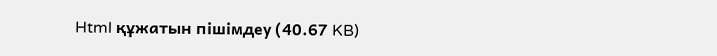Html құжатын пішімдеу (40.67 KB)